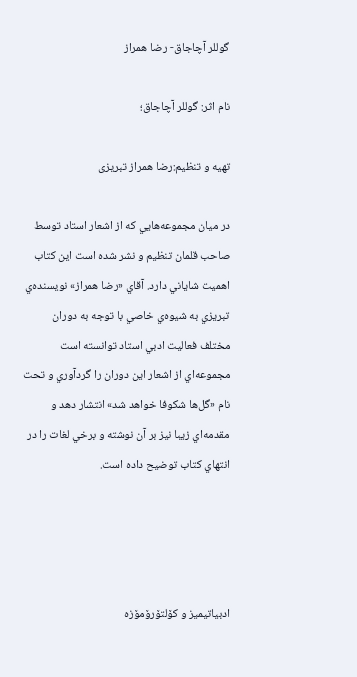گوللر آچاجاق- رضا همراز

نام اثر: گوللر آچاجاق؛

تهیه و تنظیم:رضا همراز تبریزی

در ميان مجموعه‌هايي كه از اشعار استاد توسط صاحب قلمان تنظيم و نشر شده است اين كتاب اهميت شاياني دارد. آقاي «رضا همراز» نويسنده‌ي تبريزي به شيوه‌ي خاصي با توجه به دوران‌ مختلف فعاليت ادبي استاد توانسته است مجموعه‌اي از اشعار اين دوران‌ را گردآوري و تحت نام «گل‌ها شكوفا خواهد شد» انتشار دهد و مقدمه‌اي زيبا نيز بر آن نوشته و برخي لغات را در انتهاي كتاب توضيح داده است.




ادبیاتیمیز و كۆلتۆرۆمۆزه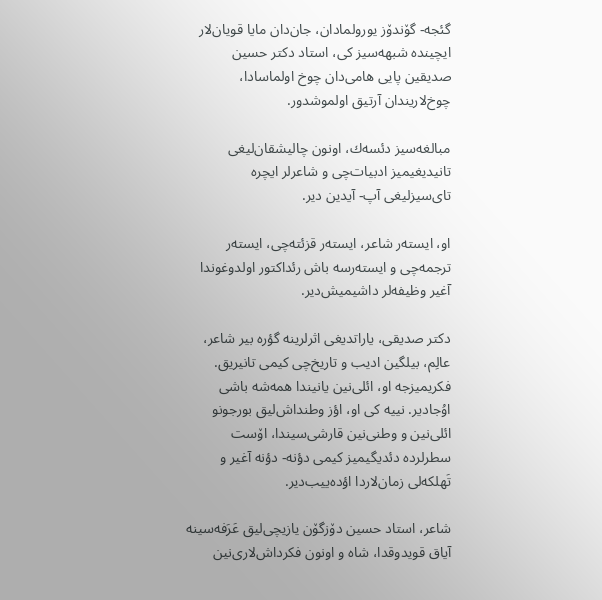گئجه- گۆندۆز یورولمادان، جان‌دان مایا قویان‌لار ایچینده شبهه‌سیز كى، استاد دکتر حسین صدیقین پایی هامی‌‌دان چوخ اولماسادا‌، چوخ‌لاریندان آرتیق اولموشدور.

مبالغه‌سیز دئسه‌ك، اونون چالیشقان‌لیغی تانیدیغیمیز ادبیات‌چى و شاعرلر ایچره تاى‌سیزلیغی آپ- آیدین دیر.

او، ایسته‌ر شاعر، ایسته‌ر قزئته‌چى، ایسته‌ر ترجمه‌چى و ایسته‌رسه باش رئداكتور اولدوغوندا آغیر وظیفه‌لر داشیمیش‌دیر.

دکتر صدیقى، یاراتدیغی اثرلرینه گؤره بیر شاعر، عالِم، بیلگین ادیب و تاریخ‌چى كیمى تانیریق. فكریمیزجه او، ائلى‌نین یانیندا همه‌شه باشی اوُجادیر. نییه كى او، اؤز وطنداش‌لیق بورجونو ائلى‌نین و وطنى‌نین قارشی‌‌سیندا، اۆست سطرلرده دئدیگیمیز كیمى دؤنه- دؤنه آغیر و تَهلكه‌لى زمان‌لاردا اؤده‌ییب‌دیر.

شاعر، استاد حسین دۆزگۆن یا‌زیچی‌‌لیق عَرَفه‌سینه آیاق قویدوقدا، شاه و اونون فكرداش‌لاری‌نین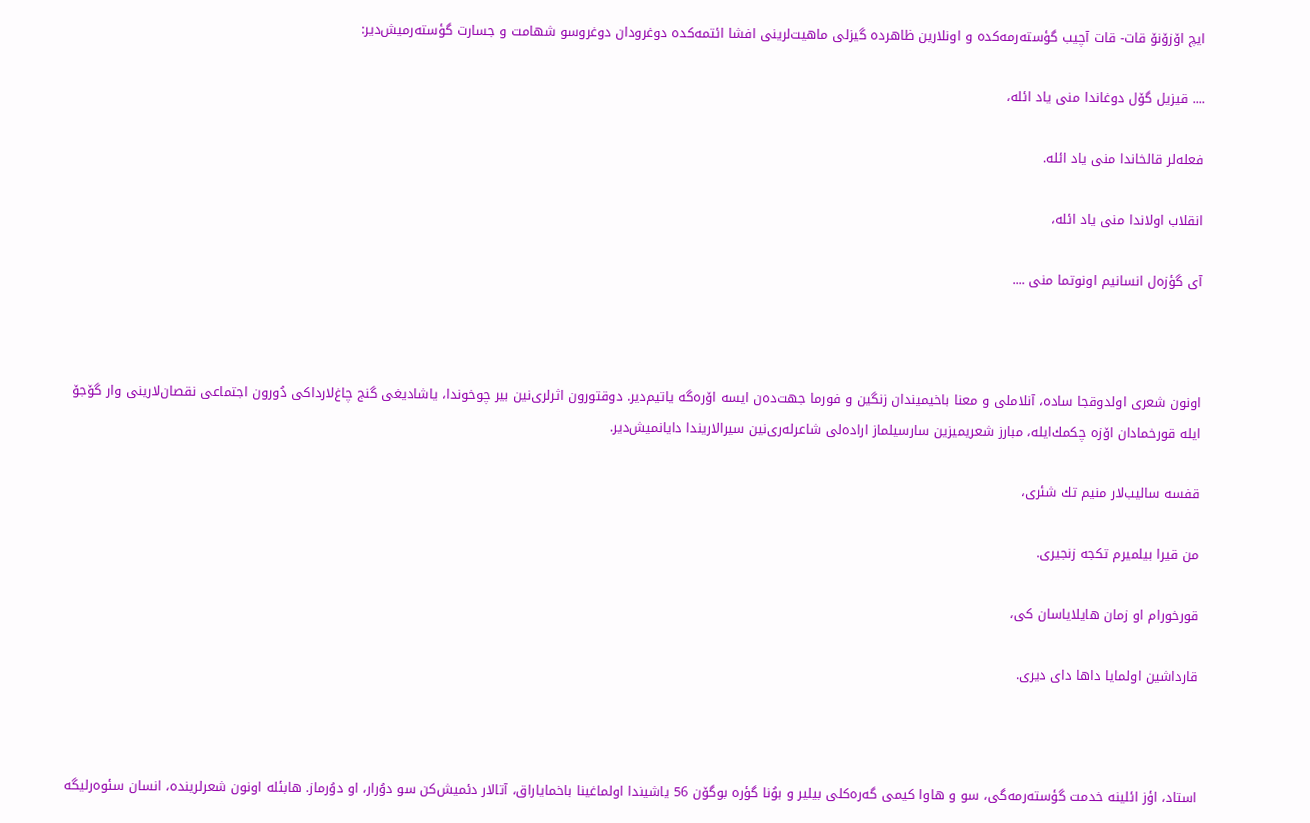ایچ اۆزۆنۆ قات- قات آچیب گؤسته‌رمه‌کده و اونلارین ظاهرده گیزلى ماهیت‌لرینى افشا ائتمه‌كده دوغرودان دوغروسو شهامت و جسارت گؤسته‌رمیش‌دیر:

.... قیزیل گۆل دوغاندا منى یاد ائله،

فعله‌لر قالخاندا منى یاد ائله.

انقلاب اولاندا منى یاد ائله،

آى گؤزه‌ل انسانیم اونوتما منى ....



اونون شعرى اولدوقجا ساده، آنلاملى و معنا باخیمیندان زنگین و فورما جهت‌ده‌ن ایسه اۆره‌گه یاتیم‌دیر. دوقتورون اثرلرى‌نین بیر چوخوندا، یاشادیغی گنج چاغ‌لارداكى دُورون اجتماعی نقصان‌لارینی وار گۆجۆ ایله قورخمادان اۆزه چكمك‌ایله، مبارز شعریمیزین سارسیلماز اراده‌لى شاعر‌له‌رى‌نین سیرالاریندا دایانمیش‌دیر.

قفسه سالیب‌لار منیم تك شئرى،

من قیرا بیلمیرم تكجه زنجیرى.

قورخورام او زمان هایلایاسان كى،

قارداشین اولمایا داها داى دیرى.



استاد، اؤز ائلینه خدمت گؤسته‌رمه‌گى، سو و هاوا كیمى گه‌ره‌کلى بیلیر و بوُنا گؤره بوگۆن 56 یاشیندا اولماغینا باخمایاراق، آتالار دئمیش‌کن سو دوُرار، او دوُرماز. هابئله اونون شعرلرینده، انسان سئوه‌رلیگه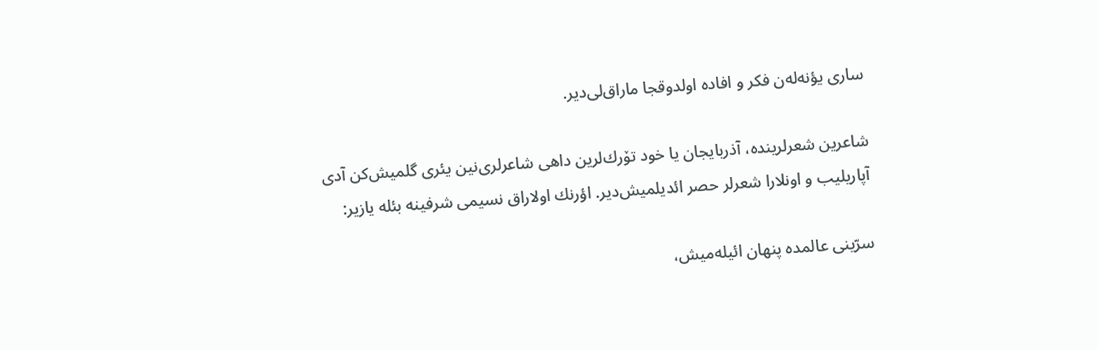ساری یؤنه‌له‌ن فكر و افاده اولدوقجا ماراق‌لی‌دیر.

شاعرین شعرلرینده، آذربایجان یا خود تۆرك‌لرین داهی شاعرلرى‌نین یئرى گلمیش‌كن آدی آپاریلیب و اونلارا شعرلر حصر ائدیلمیش‌دیر. اؤرنك اولاراق نسیمى شرفینه بئله یازیر:

سرّینى عالمده پنهان ائیله‌میش،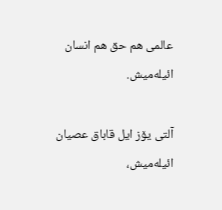عالمى‌ هم حق هم انسان ائیله‌میش.

آلتی یۆز ایل قاباق عصیان ائیله‌میش،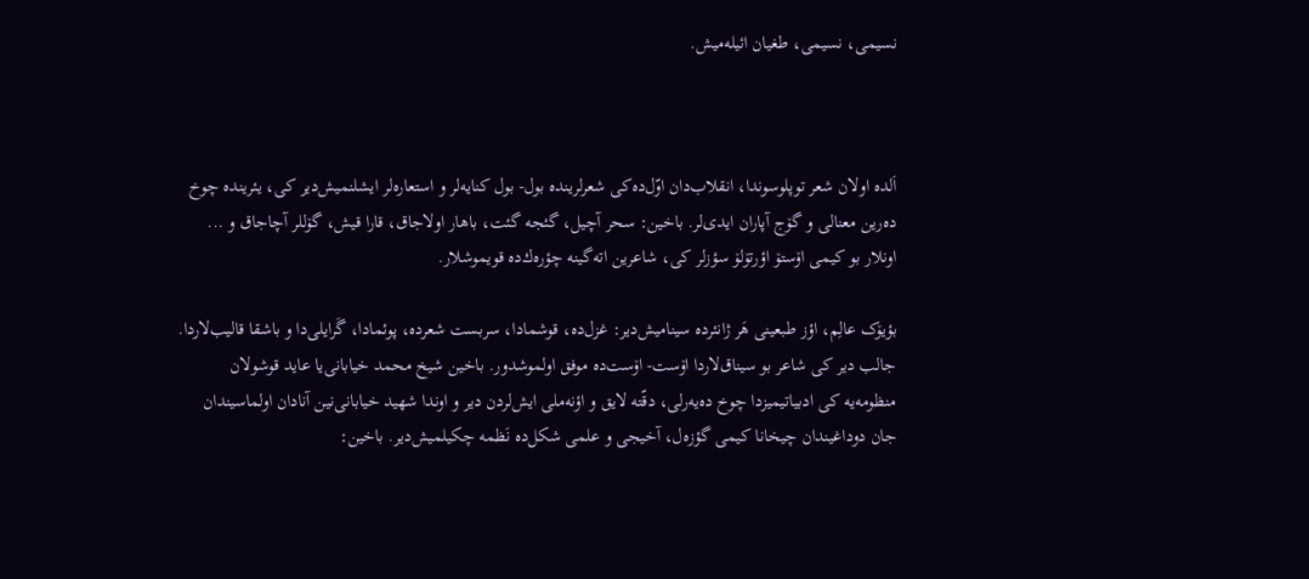نسیمى، نسیمى، طغیان ائیله‌میش.



اَلده اولان شعر توپلوسوندا، انقلاب‌دان اوّل‌ده‌كى شعرلرینده بول- بول كنایه‌لر و استعاره‌لر ایشلنمیش‌دیر كى، یئرینده چوخ ده‌رین معنالی و گۆج آپاران ایدى‌لر. باخین: سحر آچیل، گئجه گئت، باهار اولاجاق، قارا قیش، گۆللر آچاجاق و ... اونلار بو كیمى اۆستۆ اؤرتۆلۆ سؤزلر كى، شاعرین اته‌گینه چؤره‌ك‌ده قویموشلار.

بؤیۆک عالِم، اؤز طبعینى هَر ژانئرده سینامیش‌دیر: غزل‌ده، قوشمادا، سربست شعرده، پوئمادا، گَرایلى‌دا و باشقا قالیب‌لاردا. جالب دیر كى شاعر بو سیناق‌لاردا اۆست- اۆست‌ده موفق اولموشدور. باخین شیخ محمد خیابانى‌یا عاید قوشولان منظومه‌یه كى ادبیاتیمیزدا چوخ ده‌یه‌رلى، دقّته لایق و اؤنه‌ملى ایش‌لردن دیر و اوندا شهید خیابانى‌نین آنادان اولماسیندان جان دوداغیندان چیخانا كیمى گؤزه‌ل، آخیجی و علمى شكل‌ده نَظمه چكیلمیش‌دیر. باخین: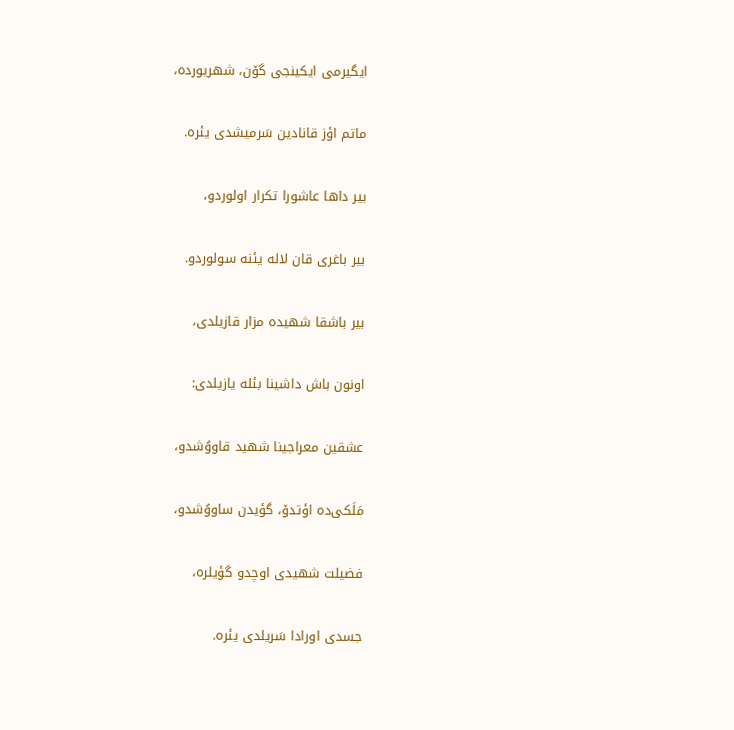ایگیرمى ایكینجى گۆن، شهریورده،

ماتم اؤز قانادین سَرمیشدى یئره.

بیر داها عاشورا تكرار اولوردو،

بیر باغری قان لاله یئنه سولوردو.

بیر باشقا شهیده مزار قازیلدی،

اونون باش داشینا بئله یازیلدی:

عشقین معراجینا شهید قاووُشدو،

مَلَكى‌ده اؤتدۆ، گؤیدن ساووُشدو،

فضیلت شهیدى اوچدو گؤیلره،

جسدى اورادا سَریلدى یئره.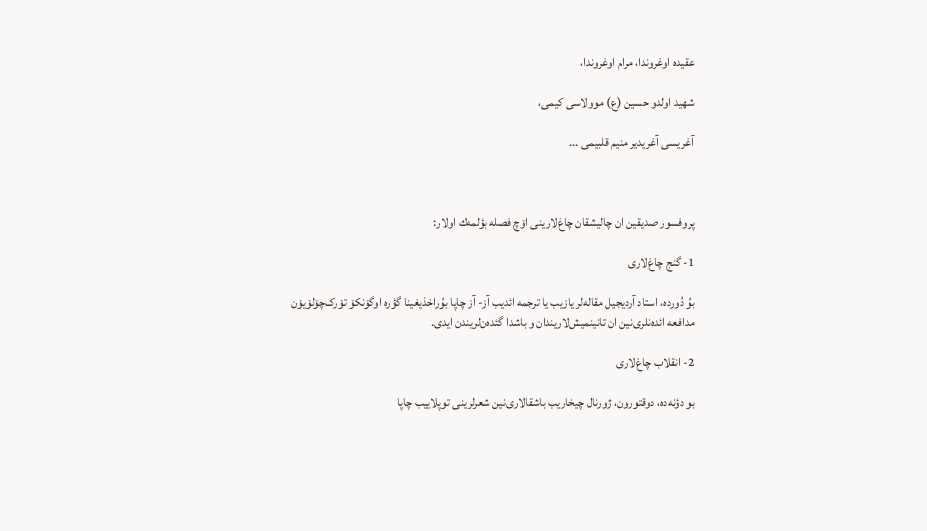عقیده اوغروندا، مرام اوغروندا،

شهید اولدو حسین (ع) موولاسى كیمى،

آغریسی آغریدیر منیم قلبیمى ...



پروفسور صدیقین ا‌ن چالیشقان چاغ‌لارینی اۆچ فصله بؤلمه‌ك اولار:

1- گنج چاغ‌لاری

بوُ دُورده، استاد آردیجیل مقاله‌لر یازیب یا ترجمه ائدیب آز- آز چاپا بوُراخذیغینا گؤره اوگۆنكۆ تۆرک‌چۆلۆیۆن مدافعه ائده‌نلرى‌نین ا‌ن تانینمیش‌لاریندان و باشدا گئده‌ن‌لریندن ایدى.

2- انقلاب چاغ‌لاری

بو دؤنه‌ده، دوقتورون، ژورنال چیخاریب باشقالاری‌‌نین شعر‌لرینى توپلاییب چاپا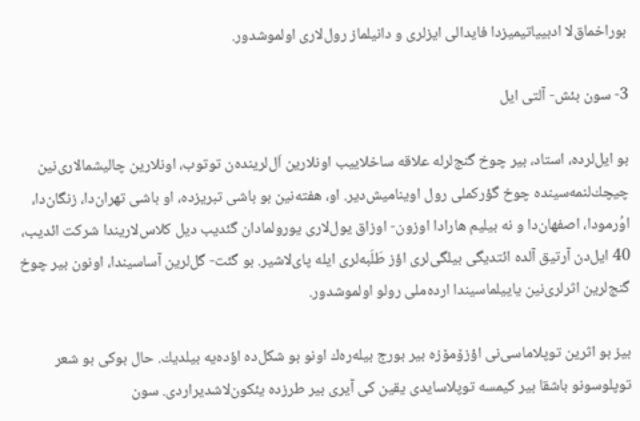بوراخماق‌لا ادبییاتیمیزدا فایدالی ایزلرى و دانیلماز رول‌لاری اولموشدور.

3- سون بئش- آلتی ایل

بو ایل‌لرده، استاد، بیر چوخ گنج‌لرله علاقه ساخلاییب اونلارین اَل‌لرینده‌ن توتوب، اونلارین چالیشمالاری‌‌نین چیچك‌لنمه‌سینده چوخ گؤركملى رول اوینامیش‌دیر. او، هفته‌نین بو باشی تبریزده، او باشی تهران‌دا، زنگان‌دا، اوُرمودا، اصفهان‌دا و نه بیلیم‌ ها‌رادا اوزون- اوزاق یول‌لاری یورولمادان گئدیب دیل كلاس‌لاریندا شركت ائدیب، 40 ایل‌د‌ن آرتیق آلده ائتدیگى بیلگى‌لرى اؤز طَلَبه‌لرى ایله پاى‌لاشیر. بو گئت- گل‌لرین آساسیندا، اونون بیر چوخ گنج‌لرین اثرلرى‌نین یاییلماسیندا ا‌رده‌ملى رولو اولموشدور.

بیز بو اثرین توپلاماسی‌‌نی اؤزۆمۆزه بیر بورج بیله‌ره‌ك اونو بو شكل‌ده اؤده‌یه بیلدیك. حال ‌بوكى بو شعر توپلوسونو باشقا بیر كیمسه توپلاسایدی یقین كى آیری بیر طرزده یئكون‌لاشدیراردی. سون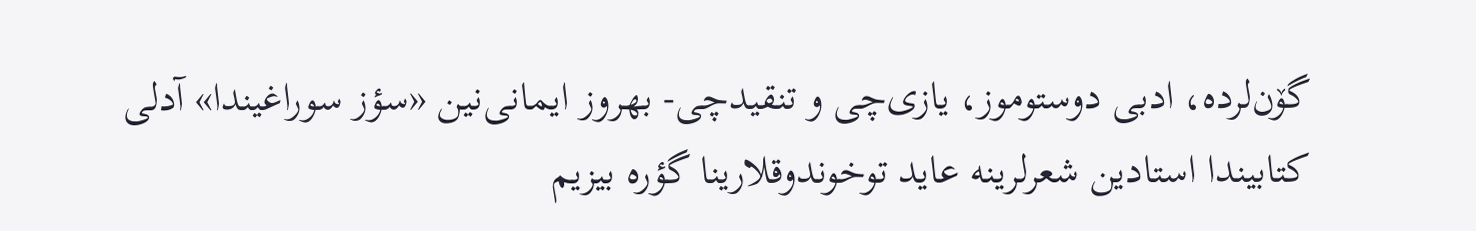گۆن‌لرده، ادبى دوستوموز، یازی‌چی و تنقیدچى- بهروز ایمانى‌نین «سؤز سوراغیندا» آدلی كتابیندا استادین شعرلرینه عاید توخوندوقلارینا گؤره بیزیم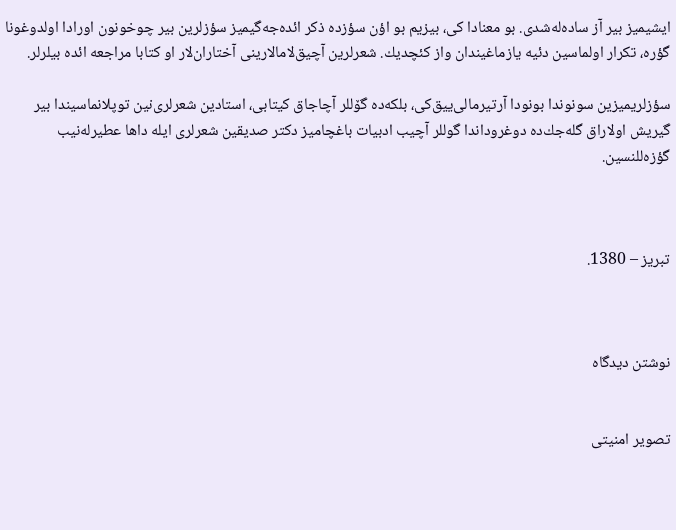ایشیمیز بیر آز ساده‌له‌شدى. بو معنادا كى، بیزیم بو اؤن سؤزده ذكر ائده‌جه‌گیمیز سؤزلرین بیر چوخونون اورادا اولدوغونا گؤره، تكرار اولماسین دئیه یازماغیندان واز كئچدیك. شعرلرین آچیق‌لامالارینی آختاران‌لار او كتابا مراجعه ائده بیلر‌لر.

سؤزلریمیزین سونوندا بونودا آرتیرمالی‌‌ییق‌كى، بلكه‌ده گۆللر آچاجاق كیتابى، استادین شعرلرى‌نین توپلانماسیندا بیر گیریش اولاراق گله‌جك‌ده‌ دوغروداندا گوللر آچیب ادبیات باغچامیز دکتر صدیقین شعرلرى ایله داها عطیرله‌نیب گؤزه‌للنسین.



تبریز – 1380.



نوشتن دیدگاه


تصویر امنیتی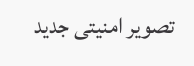تصویر امنیتی جدید